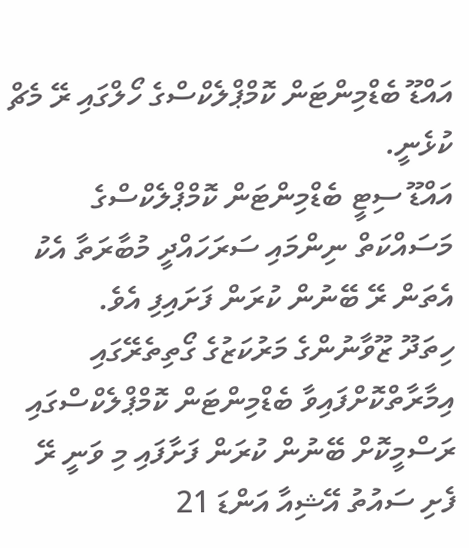އައްޑޫ ބެޑްމިންޓަން ކޮމްޕްލެކްސްގެ ހޯލްގައި ރޭ މެޗް ކުޅެނީ.
އައްޑޫ ސިޓީ ބެޑްމިންޓަން ކޮމްޕްލެކްސްގެ މަސައްކަތް ނިންމައި ސަރަހައްދީ މުބާރަތާ އެކު އެތަން ރޭ ބޭނުން ކުރަން ފަށައިފި އެވެ.
ހިތަދޫ ޒޫވާނުންގެ މަރުކަޒުގެ ގޯތިތެރޭގައި އިމާރާތްކޮށްފައިވާ ބެޑްމިންޓަން ކޮމްޕްލެކްސްގައި ރަސްމީކޮށް ބޭނުން ކުރަން ފަށާފައި މި ވަނީ ރޭ ފެށި ސައުތު އޭޝިއާ އަންޑަ 21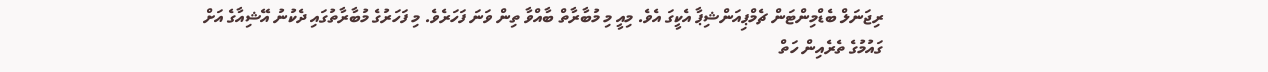ރިޖަނަލް ބެޑްމިންޓަން ޗެމްޕިއަންޝިޕާ އެކީގަ އެވެ. މިއީ މި މުބާރާތް ބާއްވާ ތިން ވަނަ ފަހަރެވެ. މި ފަހަރުގެ މުބާރާތުގައި ދެކުނު އޭޝިއާގެ އަށް ގައުމުގެ ތެރެއިން ހަތް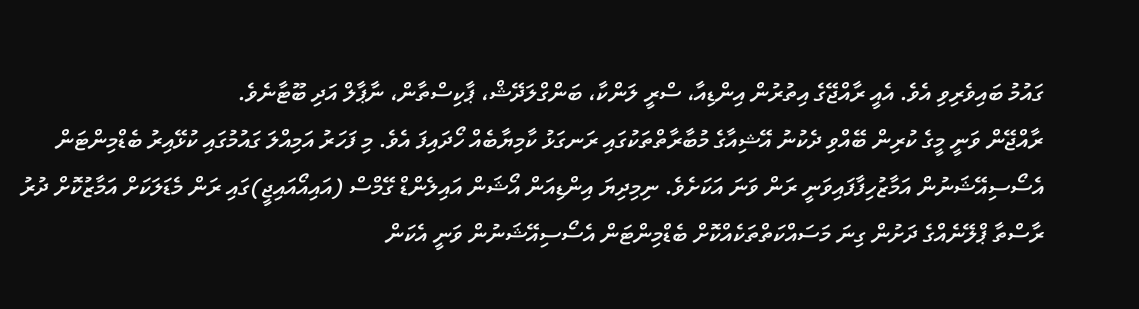ގައުމު ބައިވެރިވި އެވެ. އެއީ ރާއްޖޭގެ އިތުރުން އިންޑިއާ، ސްރީ ލަންކާ، ބަންގްލަދޭޝް، ޕާކިސްތާން، ނާޕާލް އަދި ބޫޓާނެވެ.
ރާއްޖޭން ވަނީ މީގެ ކުރިން ބޭއްވި ދެކުނު އޭޝިއާގެ މުބާރާތްތަކުގައި ރަނގަޅު ކާމިޔާބެއް ހޯދައިފަ އެވެ. މި ފަހަރު އަމިއްލަ ގައުމުގައި ކުޅޭއިރު ބެޑްމިންޓަން އެސޯސިއޭޝަނުން އަމާޒުހިފާފައިވަނީ ރަން ވަނަ އަކަށެވެ. ނިމިދިޔަ އިންޑިއަން އޯޝަން އައިލެންޑް ގޭމްސް (އައިއޯއައިޖީ)ގައި ރަން މެޑަލަކަށް އަމާޒުކޮށް ދުރު ރާސްތާ ޕްލޭނެއްގެ ދަށުން ގިނަ މަސައްކަތްތަކެއްކޮށް ބެޑްމިންޓަން އެސޯސިއޭޝަނުން ވަނީ އެކަން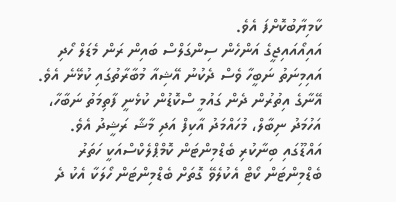ކާމިޔާބުކޮށްފަ އެވެ.
އައިއޯއައިޖީގެ އަންހެން ސިންގަލްސް ބައިން ރަން މެޑަލް ހޯދި އައިމިނަތު ނަބީހާ ވެސް ދެކުނު އޭޝިއާ މުބާރާތުގައި ކުޅޭނެ އެވެ. އޭނާގެ އިތުރުން ދެން ގައުމީ ސްކޮޑުން ކުޅެނީ ފާތިމަތު ނަބާހާ، އަހުމަދު ނިބާލް، މުހައްމަދު އާކިފް އަދި މާޝާ ރަޝީދު އެވެ.
އައްޑޫގައި ބިނާކުރި ބެޑްމިންޓަން ކޮމްޕްލެކްސްއަކީ ހަތަރު ބެޑްމިންޓަން ކޯޓް އެކުލެވޭ ގޮތަށް ބެޑްމިންޓަން ހޯލަކާ އެކު ދެ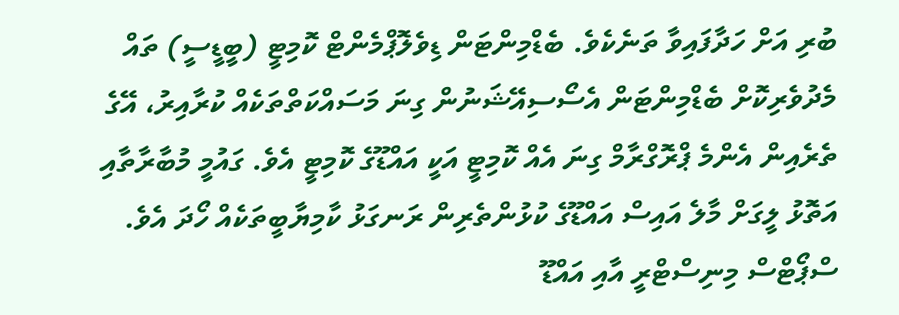ބުރި އަށް ހަދާފައިވާ ތަނެކެވެ. ބެޑްމިންޓަން ޑިވެލޮޕްމެންޓް ކޮމިޓީ (ބީޑީސީ) ތައް މެދުވެރިކޮށް ބެޑްމިންޓަން އެސޯސިއޭޝަނުން ގިނަ މަސައްކަތްތަކެއް ކުރާއިރު، އޭގެ ތެރެއިން އެންމެ ޕްރޮގްރާމް ގިނަ އެއް ކޮމިޓީ އަކީ އައްޑޫގެ ކޮމިޓީ އެވެ. ގައުމީ މުބާރާތާއި އަތޮޅު ލީގަށް މާލެ އައިސް އައްޑޫގެ ކުޅުންތެރިން ރަނގަޅު ކާމިޔާބީތަކެއް ހޯދަ އެވެ.
ސްޕޯޓްސް މިނިސްޓްރީ އާއި އައްޑޫ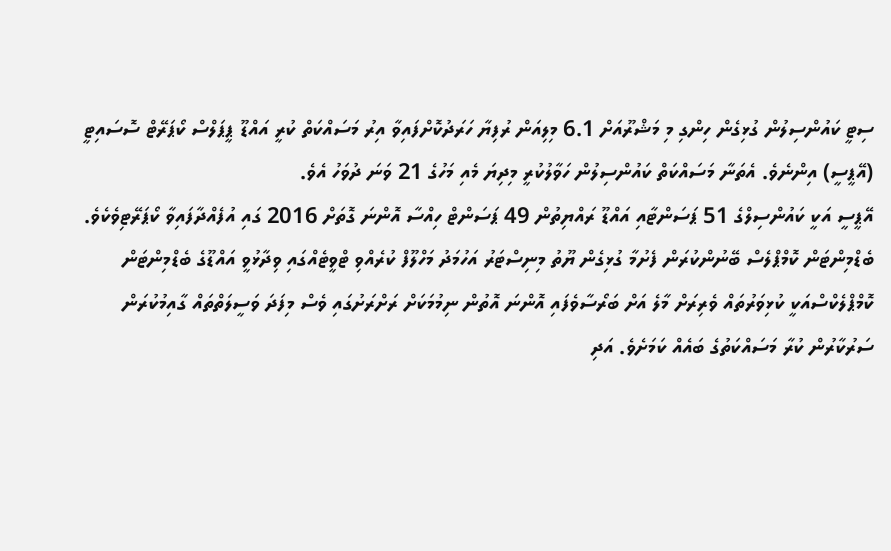ސިޓީ ކައުންސިލުން ގުޅިގެން ހިންގި މި މަޝްރޫއަށް 6.1 މިލިއަން ރުފިޔާ ހަރަދުކޮށްފައިވާ އިރު މަސައްކަތް ކުރީ އައްޑޫ ޕީޕަލްސް ކޯޕަރޭޓް ސޮސައިޓީ (އޭޕީސީ) އިންނެވެ. އެތަނާ މަސައްކަތް ކައުންސިލުން ހަވާލުކުރީ މިދިޔަ މެއި މަހުގެ 21 ވަނަ ދުވަހު އެވެ.
އޭޕީސީ އަކީ ކައުންސިލްގެ 51 ޕަސަންޓާއި އައްޑޫ ރައްޔިތުން 49 ޕަސަންޓް ހިއްސާ އޮންނަ ގޮތަށް 2016 ގައި އުފެއްދާފައިވާ ކޯޕަރޭޓިވެކެވެ.
ބެޑްމިންޓަން ކޮމްޕްލެސް ބޭނުންކުރަން ފެށުމާ ގުޅިގެން ޔޫތު މިނިސްޓަރު އަހުމަދު މަހްލޫފް ކުރެއްވި ޓްވީޓެއްގައި ވިދާޅުވީ އައްޑޫގެ ބެޑްމިންޓަން ކޮމްޕްލެކްސްއަކީ ކުޅިވަރުތައް ވެރިރަށް މާލެ އަށް ބަރޯސާވެފައި އޮންނަ އޮތުން ނިމުމަކަށް ރަށްރަށުގައި ވެސް މިފަދަ ވަސީލަތްތައް ގާއިމުކުރަން ސަރުކާރުން ކުރާ މަސައްކަތުގެ ބައެއް ކަމަށެވެ. އަދި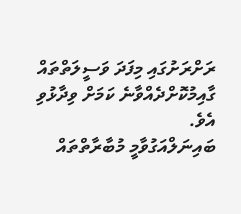ރަށްރަށުގައި މިފަދަ ވަސީލަތްތައް ގާއިމުކޮށްދެއްވާނެ ކަމަށް ވިދާޅުވި އެވެ.
ބައިނަލްއަގުވާމީ މުބާރާތްތައް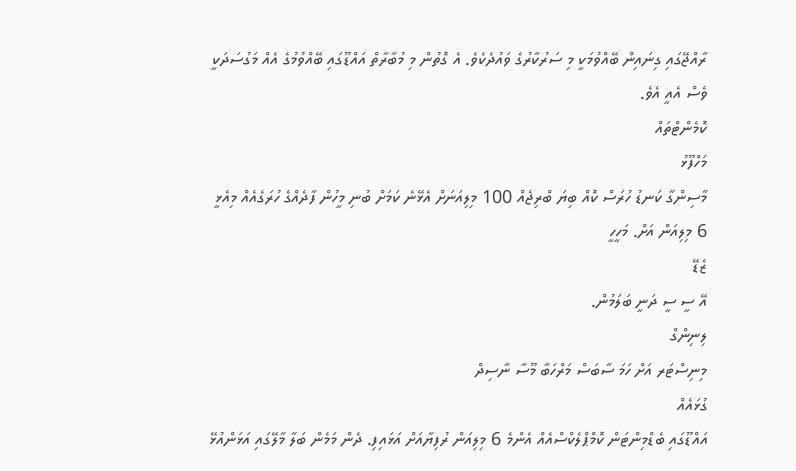ރާއްޖޭގައި ގިނައިން ބޭއްވުމަކީ މި ސަރުކާރުގެ ވައުދެކެވެ. އެ ގޮތުން މި މުބާރާތް އައްޑޫގައި ބޭއްވުމުގެ އެއް މަގުސަދަކީ ވެސް އެއީ އެވެ.
ކޮމެންޓްތައް
މަހްފޫޅު
މާސިންގާ ކަނޑު ހުރަސް ކޮއް ބިޔަ ބްރިޖެއް 100 މިލިއަނަށް އެޅޭނެ ކަމަށް ބުނި މީހުން ފާދެއްގެ ހުރަގެއެއް މިއެޅީ 6 މިލިއަން އަށް. މަހީހީ
ޒެޑޭ
އޭ ސީ ސީ ދަނީ ބަލަމުން.
ލިނިންގް
މިނިސްޓަރ އަށް ހަމަ ސާބަސް މަރްހަބާ މޫސާ ނާސިދް
ގުޅައެއް
އައްޑޫގައި ބެޑްމިންޓަން ކޮމްޕްލެކްސްއެއް އެންމެ 6 މިލިއަން ރުފިޔާއަށް އަޅައިފި. ދެން މަމެން ބަލާ މާލޭގައި އަޅަންއުޅޭ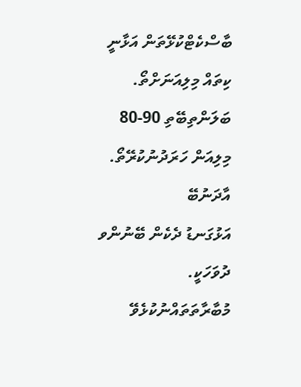ބާސްކެޓްކުޅޭތަން އަޅާނީ ކިތައް މިލިއަނަށްތޯ. ބަލަންތިބޭތި 90-80 މިލިއަން ހަރަދުނުކުރޭތޯ.
އާދަނުބޭ
އަޅުގަނޑު ދެކެން ބޭނުންވ ދުވަހަކީ. މުބާރާތަތައްނުކުޅެވޭ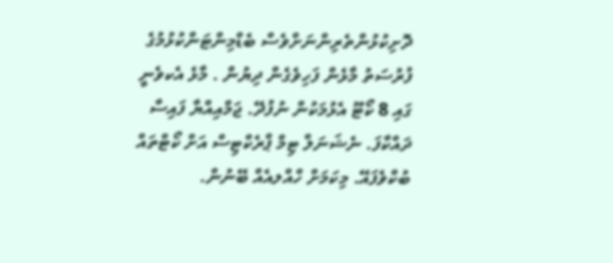ދޮށިކުޅުންތެރިންނަށްވެސް ބެޑްމިންޓަންކުޅުމުގެ ފުރުސަތު މާޅެން ފަހިވެގެން ދިޔުން . މާޅެ އެކވެނީ ގައި 8 ކޯޓޫ އެޅުމަކުން ނުފުދޭ. ޖަމްއިއްޔާ ފައިސާ ދައްކާފަ. ނެޝަނަލް ޓިމް ޕްރެކްޓިސް އަށް ކޯޓްތައް ބުކްވެފައޭ. މިކަމަށް ހްއްލއެއް ބޭނުން.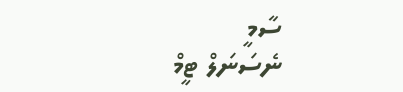ސާމީ
ނެސަނަލް ޓީމް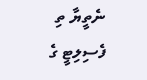ނެތީޔާ ތި ފެސިލިޓީ ގެ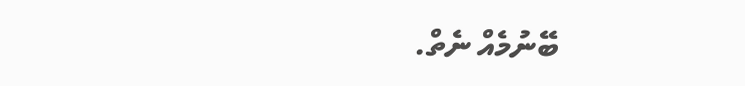ބޭނުމެއް ނެތް.